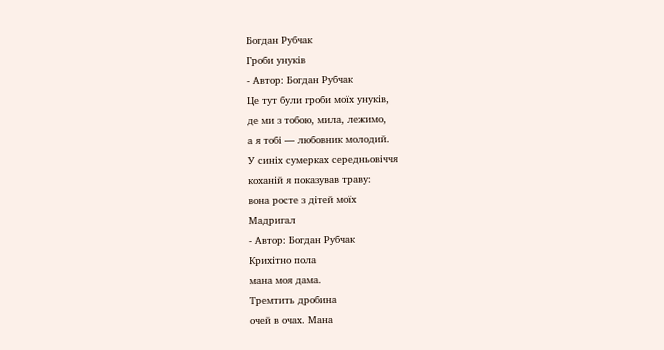Богдан Рубчак
Гроби унуків
- Автор: Богдан Рубчак
Це тут були гроби моїх унуків,
де ми з тобою, мила, лежимо,
а я тобі — любовник молодий.
У синіх сумерках середньовіччя
коханій я показував траву:
вона росте з дітей моїх
Мадригал
- Автор: Богдан Рубчак
Крихітно пола
мана моя дама.
Тремтить дробина
очей в очах. Мана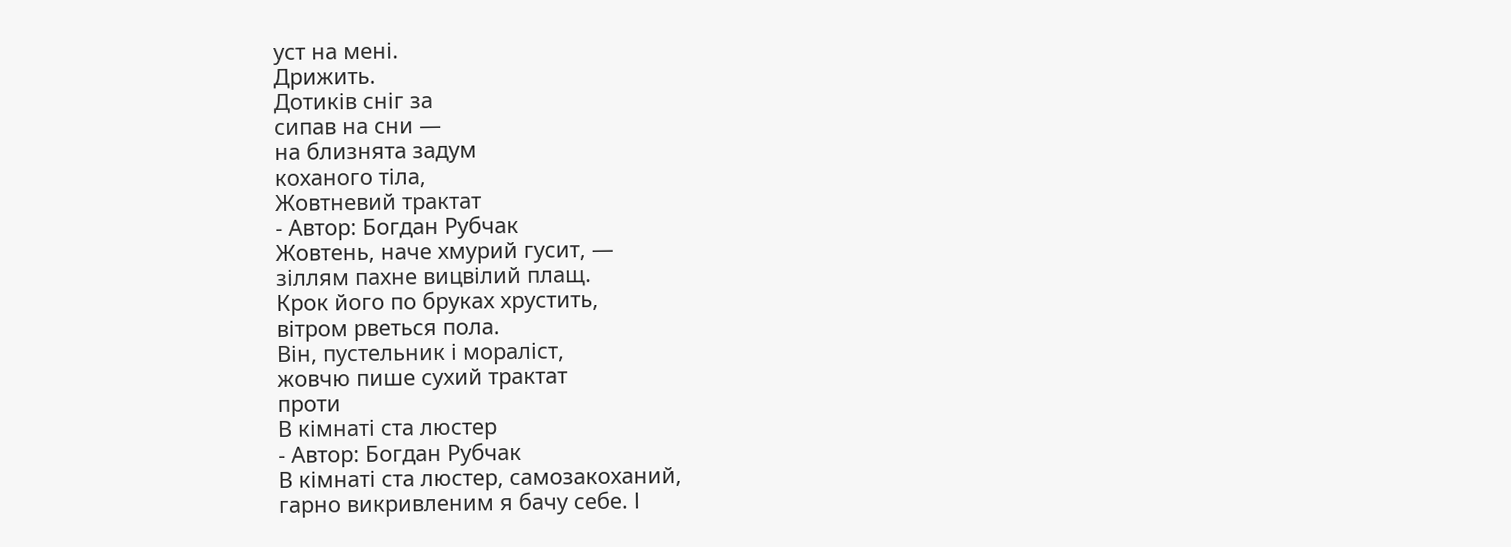уст на мені.
Дрижить.
Дотиків сніг за
сипав на сни —
на близнята задум
коханого тіла,
Жовтневий трактат
- Автор: Богдан Рубчак
Жовтень, наче хмурий гусит, —
зіллям пахне вицвілий плащ.
Крок його по бруках хрустить,
вітром рветься пола.
Він, пустельник і мораліст,
жовчю пише сухий трактат
проти
В кімнаті ста люстер
- Автор: Богдан Рубчак
В кімнаті ста люстер, самозакоханий,
гарно викривленим я бачу себе. І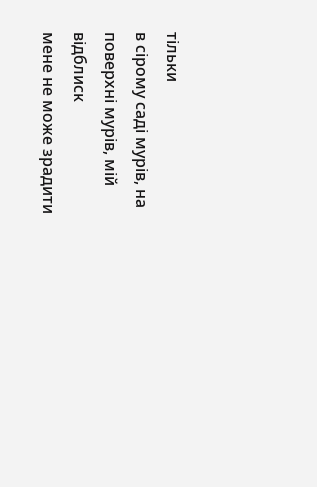тільки
в сірому саді мурів, на поверхні мурів, мій відблиск
мене не може зрадити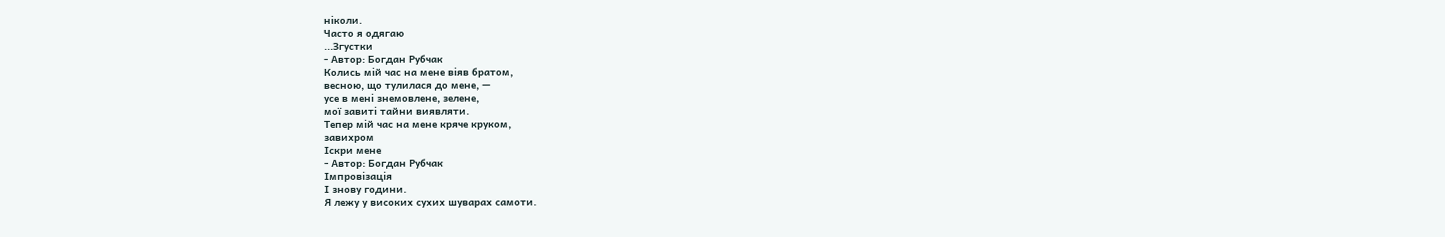ніколи.
Часто я одягаю
...Згустки
- Автор: Богдан Рубчак
Колись мій час на мене віяв братом,
весною, що тулилася до мене, —
усе в мені знемовлене, зелене,
мої завиті тайни виявляти.
Тепер мій час на мене кряче круком,
завихром
Іскри мене
- Автор: Богдан Рубчак
Імпровізація
І знову години.
Я лежу у високих сухих шуварах самоти.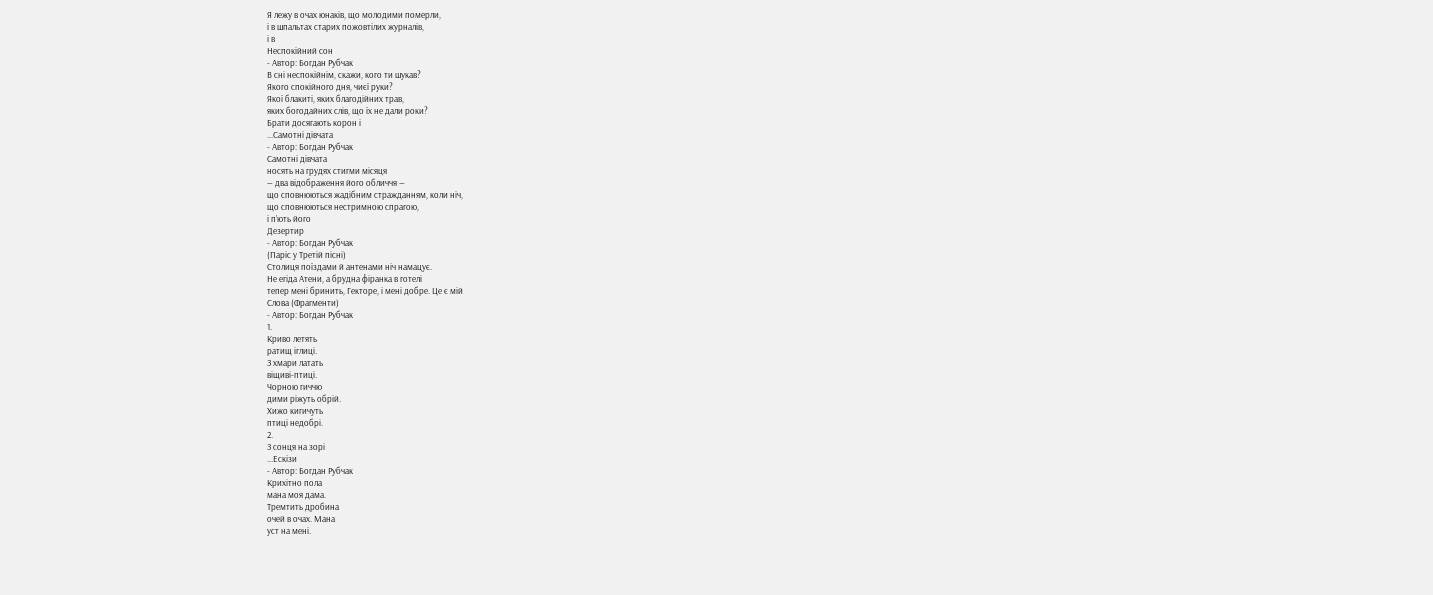Я лежу в очах юнаків, що молодими померли,
і в шпальтах старих пожовтілих журналів,
і в
Неспокійний сон
- Автор: Богдан Рубчак
В сні неспокійнім, скажи, кого ти шукав?
Якого спокійного дня, чиєї руки?
Якої блакиті, яких благодійних трав,
яких богодайних слів, що їх не дали роки?
Брати досягають корон і
...Самотні дівчата
- Автор: Богдан Рубчак
Самотні дівчата
носять на грудях стигми місяця
— два відображення його обличчя —
що сповнюються жадібним стражданням, коли ніч,
що сповнюються нестримною спрагою,
і п’ють його
Дезертир
- Автор: Богдан Рубчак
(Паріс у Третій пісні)
Столиця поїздами й антенами ніч намацує.
Не егіда Атени, а брудна фіранка в готелі
тепер мені бринить, Гекторе, і мені добре. Це є мій
Слова (Фрагменти)
- Автор: Богдан Рубчак
1.
Криво летять
ратищ іглиці.
З хмари латать
віщиві-птиці.
Чорною гиччю
дими ріжуть обрій.
Хижо кигичуть
птиці недобрі.
2.
З сонця на зорі
...Ескізи
- Автор: Богдан Рубчак
Крихітно пола
мана моя дама.
Тремтить дробина
очей в очах. Мана
уст на мені.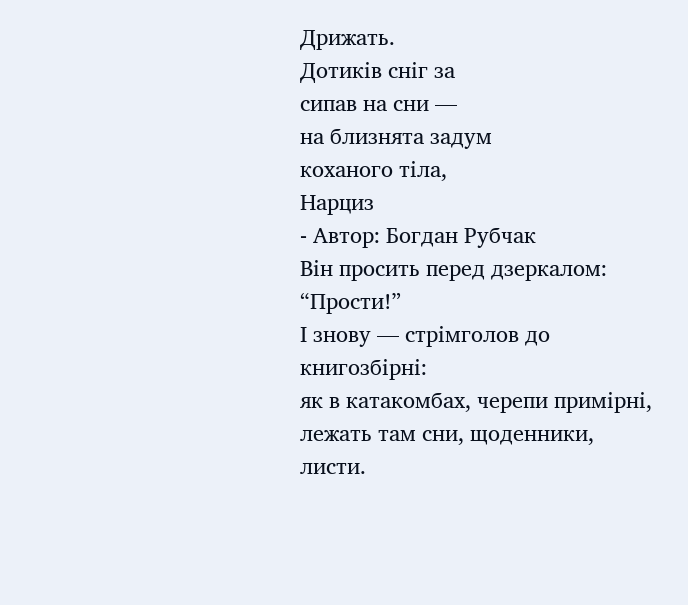Дрижать.
Дотиків сніг за
сипав на сни —
на близнята задум
коханого тіла,
Нарциз
- Автор: Богдан Рубчак
Він просить перед дзеркалом: “Прости!”
І знову — стрімголов до книгозбірні:
як в катакомбах, черепи примірні,
лежать там сни, щоденники, листи.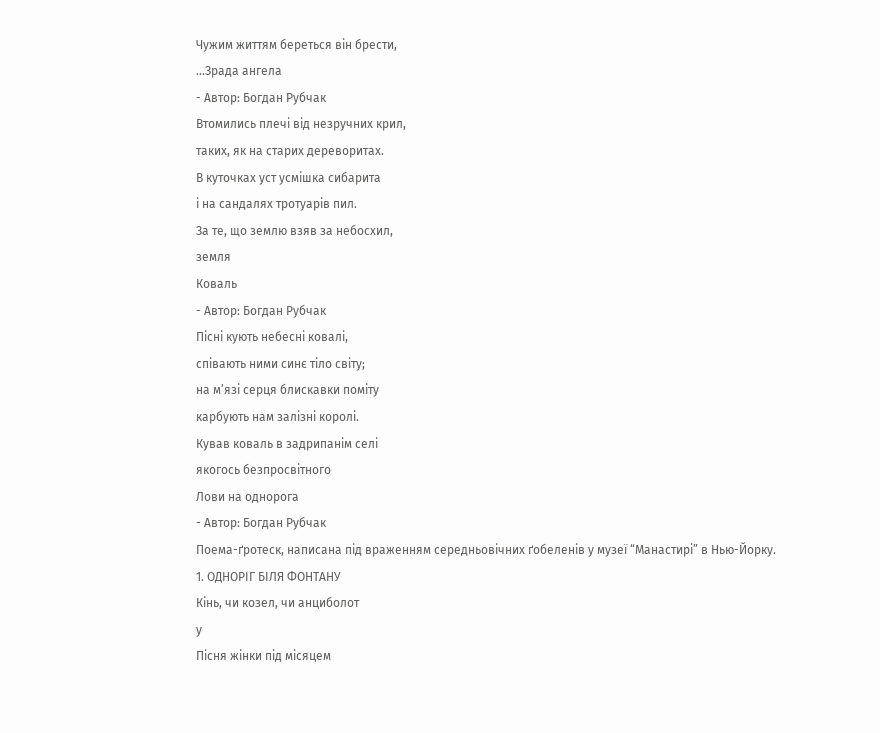Чужим життям береться він брести,
...Зрада ангела
- Автор: Богдан Рубчак
Втомились плечі від незручних крил,
таких, як на старих дереворитах.
В куточках уст усмішка сибарита
і на сандалях тротуарів пил.
За те, що землю взяв за небосхил,
земля
Коваль
- Автор: Богдан Рубчак
Пісні кують небесні ковалі,
співають ними синє тіло світу;
на м’язі серця блискавки поміту
карбують нам залізні королі.
Кував коваль в задрипанім селі
якогось безпросвітного
Лови на однорога
- Автор: Богдан Рубчак
Поема-ґротеск, написана під враженням середньовічних ґобеленів у музеї “Манастирі” в Нью-Йорку.
1. ОДНОРІГ БІЛЯ ФОНТАНУ
Кінь, чи козел, чи анциболот
у
Пісня жінки під місяцем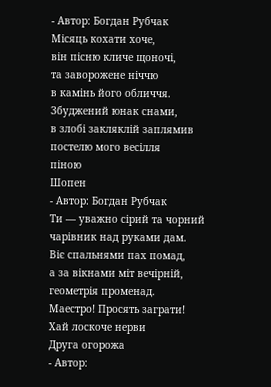- Автор: Богдан Рубчак
Місяць кохати хоче,
він пісню кличе щоночі,
та заворожене ніччю
в камінь його обличчя.
Збуджений юнак снами,
в злобі закляклій заплямив
постелю мого весілля
піною
Шопен
- Автор: Богдан Рубчак
Ти — уважно сірий та чорний
чарівник над руками дам.
Віє спальнями пах помад,
а за вікнами міт вечірній,
геометрія променад.
Маестро! Просять заграти!
Хай лоскоче нерви
Друга огорожа
- Автор: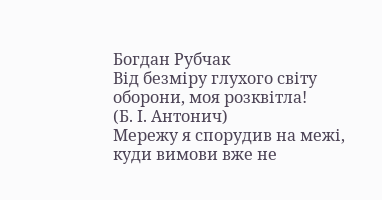Богдан Рубчак
Від безміру глухого світу
оборони, моя розквітла!
(Б. І. Антонич)
Мережу я спорудив на межі,
куди вимови вже не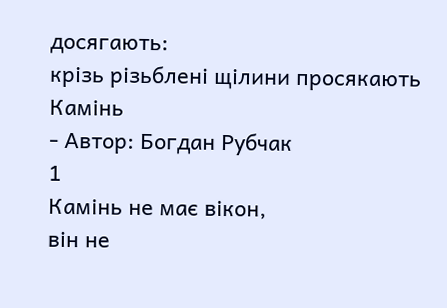досягають:
крізь різьблені щілини просякають
Камінь
- Автор: Богдан Рубчак
1
Камінь не має вікон,
він не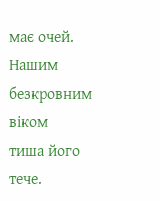має очей.
Нашим безкровним віком
тиша його тече.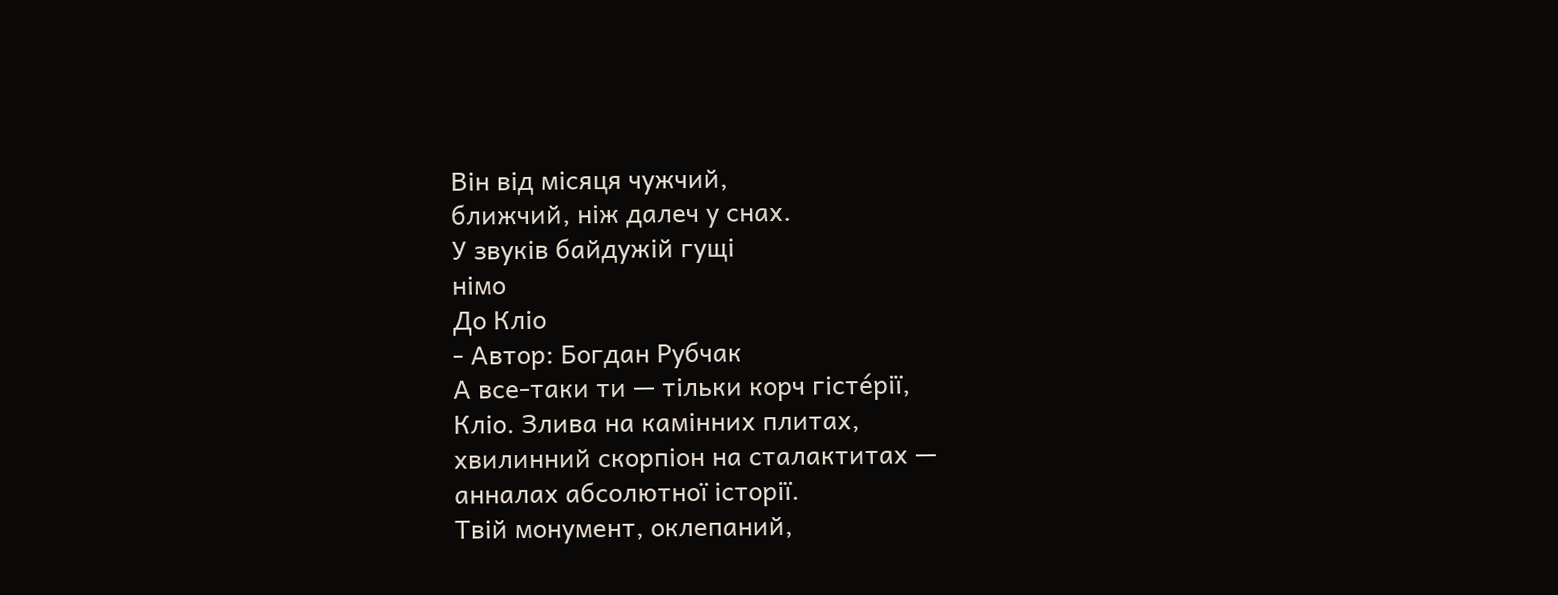Він від місяця чужчий,
ближчий, ніж далеч у снах.
У звуків байдужій гущі
німо
До Кліо
- Автор: Богдан Рубчак
А все-таки ти — тільки корч гістéрії,
Кліо. Злива на камінних плитах,
хвилинний скорпіон на сталактитах —
анналах абсолютної історії.
Твій монумент, оклепаний,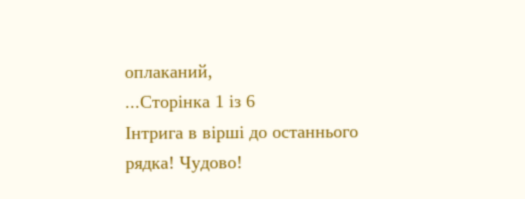оплаканий,
...Сторінка 1 із 6
Інтрига в вірші до останнього рядка! Чудово!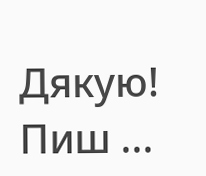Дякую! Пиш ...